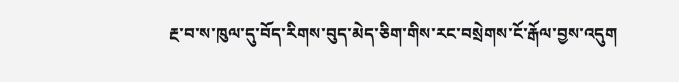རྔ་བ་ས་ཁུལ་དུ་བོད་རིགས་བུད་མེད་ཅིག་གིས་རང་བསྲེགས་ངོ་རྒོལ་བྱས་འདུག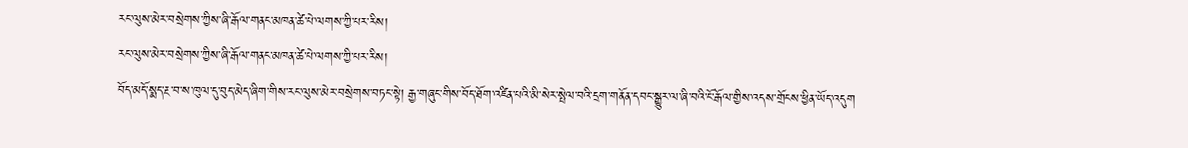རང་ལུས་མེར་བསྲེགས་ཀྱིས་ཞི་རྒོལ་གནང་མཁན་ཚེ་པེ་ལགས་ཀྱི་པར་རིས།
རང་ལུས་མེར་བསྲེགས་ཀྱིས་ཞི་རྒོལ་གནང་མཁན་ཚེ་པེ་ལགས་ཀྱི་པར་རིས།
བོད་མདོ་སྨད་རྔ་བ་ས་ཁུལ་དུ་བུད་མེད་ཞིག་གིས་རང་ལུས་མེར་བསྲེགས་བཏང་སྟེ། རྒྱ་གཞུང་གིས་བོད་ཐོག་འཛིན་པའི་མི་སེར་སྤེལ་བའི་དྲག་གནོན་དབང་སྒྱུར་ལ་ཞི་བའི་ངོ་རྒོལ་གྱིས་འདས་གྲོངས་ཕྱིན་ཡོད་འདུག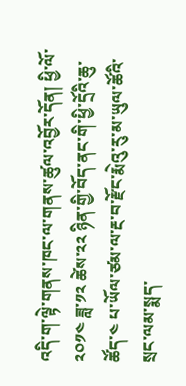འདི་ག་ལྟེ་གནས་ཁང་ལ་གནས་ཚུལ་འབྱོར་དོན། ཕྱི་ལོ་༢༠༡༤ ཟླ་༡༢ ཚེས་༢༢ ཉིན་གྱི་བོད་ནང་གི་ཕྱི་དྲོའི་ཆུ་ཚོད་༤ པ་ཡོལ་ཙམ་ལ་རྔ་བ་རྫོང་རྨེའུ་རུ་མ་ཡུལ་ཚོའི་སྲང་ལམ་སྨད་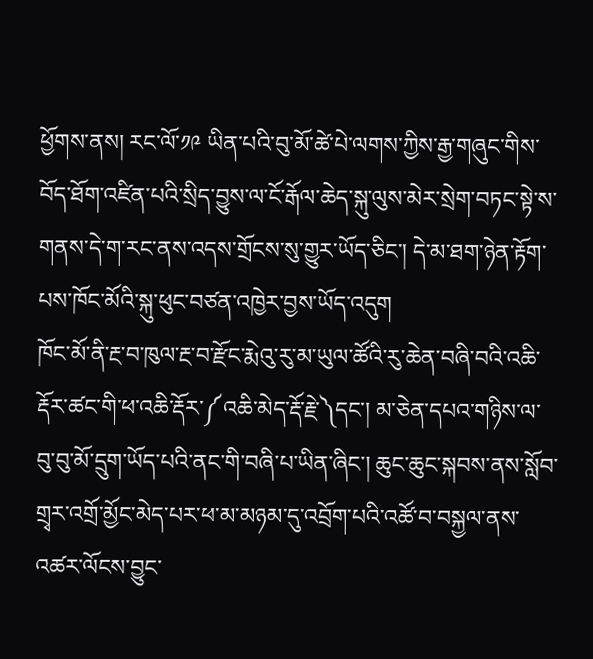ཕྱོགས་ནས། རང་ལོ་༡༩ ཡིན་པའི་བུ་མོ་ཚེ་པེ་ལགས་ཀྱིས་རྒྱ་གཞུང་གིས་བོད་ཐོག་འཛིན་པའི་སྲིད་བྱུས་ལ་ངོ་རྒོལ་ཆེད་སྐུ་ལུས་མེར་སྲེག་བཏང་སྟེ་ས་གནས་དེ་ག་རང་ནས་འདས་གྲོངས་སུ་གྱུར་ཡོད་ཅིང་། དེ་མ་ཐག་ཉེན་རྟོག་པས་ཁོང་མོའི་སྐུ་ཕུང་བཙན་འཁྱེར་བྱས་ཡོད་འདུག
ཁོང་མོ་ནི་རྔ་བ་ཁུལ་རྔ་བ་རྫོང་རྨེའུ་རུ་མ་ཡུལ་ཚོའི་རུ་ཆེན་བཞི་བའི་འཆི་རྡོར་ཚང་གི་ཕ་འཆི་རྡོར་༼འཆི་མེད་རྡོ་རྗེ་༽དང་། མ་ཅེན་དཔའ་གཉིས་ལ་བུ་བུ་མོ་དྲུག་ཡོད་པའི་ནང་གི་བཞི་པ་ཡིན་ཞིང་། ཆུང་ཆུང་སྐབས་ནས་སློབ་གྲྭར་འགྲོ་མྱོང་མེད་པར་ཕ་མ་མཉམ་དུ་འབྲོག་པའི་འཚོ་བ་བསྐྱལ་ནས་འཚར་ལོངས་བྱུང་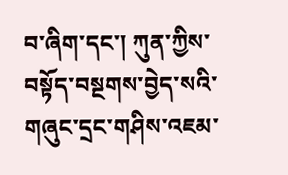བ་ཞིག་དང་། ཀུན་ཀྱིས་བསྟོད་བསྔགས་བྱེད་སའི་གཞུང་དྲང་གཤིས་འཇམ་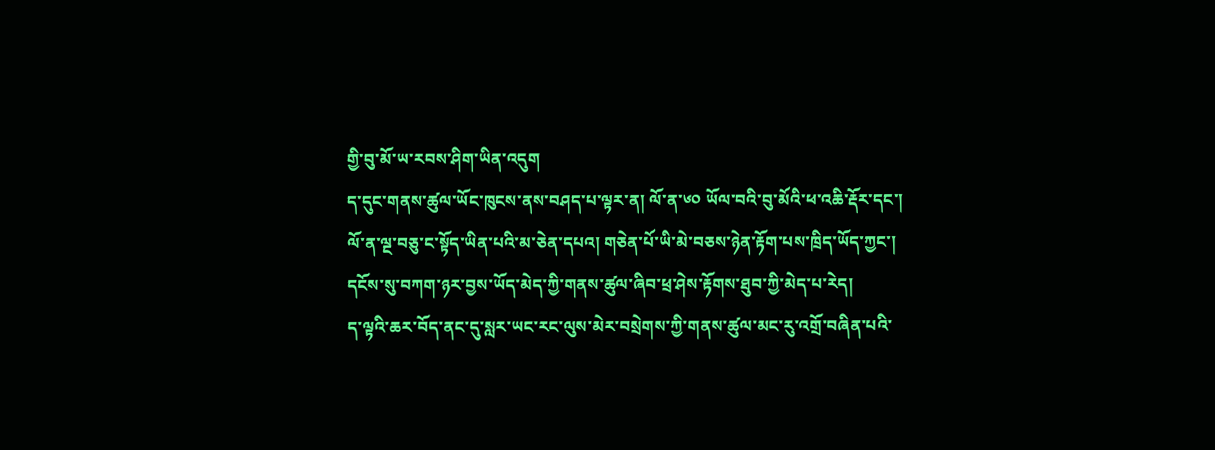གྱི་བུ་མོ་ཡ་རབས་ཤིག་ཡིན་འདུག
ད་དུང་གནས་ཚུལ་ཡོང་ཁུངས་ནས་བཤད་པ་ལྟར་ན། ལོ་ན་༦༠ ཡོལ་བའི་བུ་མོའི་ཕ་འཆི་རྡོར་དང་། ལོ་ན་ལྔ་བཅུ་ང་སྟོད་ཡིན་པའི་མ་ཅེན་དཔའ། གཅེན་པོ་ཡི་མེ་བཅས་ཉེན་རྟོག་པས་ཁྲིད་ཡོད་ཀྱང་། དངོས་སུ་བཀག་ཉར་བྱས་ཡོད་མེད་ཀྱི་གནས་ཚུལ་ཞིབ་ཕྲ་ཤེས་རྟོགས་ཐུབ་ཀྱི་མེད་པ་རེད།
ད་ལྟའི་ཆར་བོད་ནང་དུ་སླར་ཡང་རང་ལུས་མེར་བསྲེགས་ཀྱི་གནས་ཚུལ་མང་རུ་འགྲོ་བཞིན་པའི་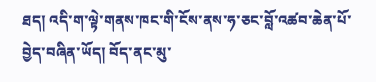ཐད། འདི་ག་ལྟེ་གནས་ཁང་གི་ངོས་ནས་ཧ་ཅང་བློ་འཚབ་ཆེན་པོ་བྱེད་བཞིན་ཡོད། བོད་ནང་མུ་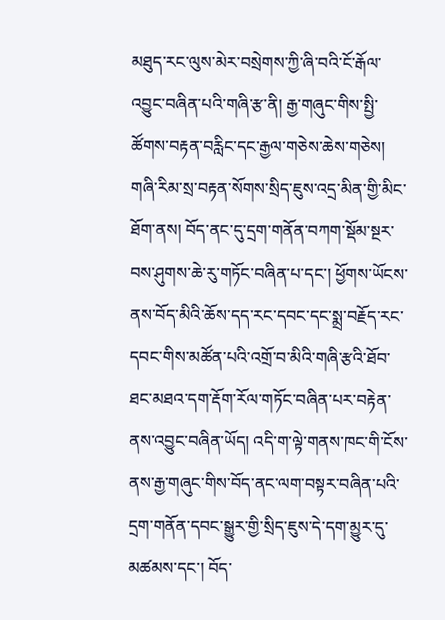མཐུད་རང་ལུས་མེར་བསྲེགས་ཀྱི་ཞི་བའི་ངོ་རྒོལ་འབྱུང་བཞིན་པའི་གཞི་རྩ་ནི། རྒྱ་གཞུང་གིས་སྤྱི་ཚོགས་བརྟན་བརླིང་དང་རྒྱལ་གཅེས་ཆེས་གཅེས། གཞི་རིམ་སྲ་བརྟན་སོགས་སྲིད་ཇུས་འདྲ་མིན་གྱི་མིང་ཐོག་ནས། བོད་ནང་དུ་དྲག་གནོན་བཀག་སྡོམ་སྔར་བས་ཤུགས་ཆེ་རུ་གཏོང་བཞིན་པ་དང་། ཕྱོགས་ཡོངས་ནས་བོད་མིའི་ཆོས་དད་རང་དབང་དང་སྨྲ་བརྗོད་རང་དབང་གིས་མཚོན་པའི་འགྲོ་བ་མིའི་གཞི་རྩའི་ཐོབ་ཐང་མཐའ་དག་རྡོག་རོལ་གཏོང་བཞིན་པར་བརྟེན་ནས་འབྱུང་བཞིན་ཡོད། འདི་ག་ལྟེ་གནས་ཁང་གི་ངོས་ནས་རྒྱ་གཞུང་གིས་བོད་ནང་ལག་བསྟར་བཞིན་པའི་དྲག་གནོན་དབང་སྒྱུར་གྱི་སྲིད་ཇུས་དེ་དག་མྱུར་དུ་མཚམས་དང་། བོད་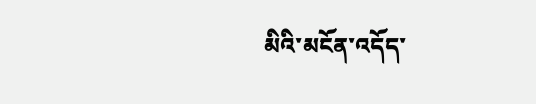མིའི་མངོན་འདོད་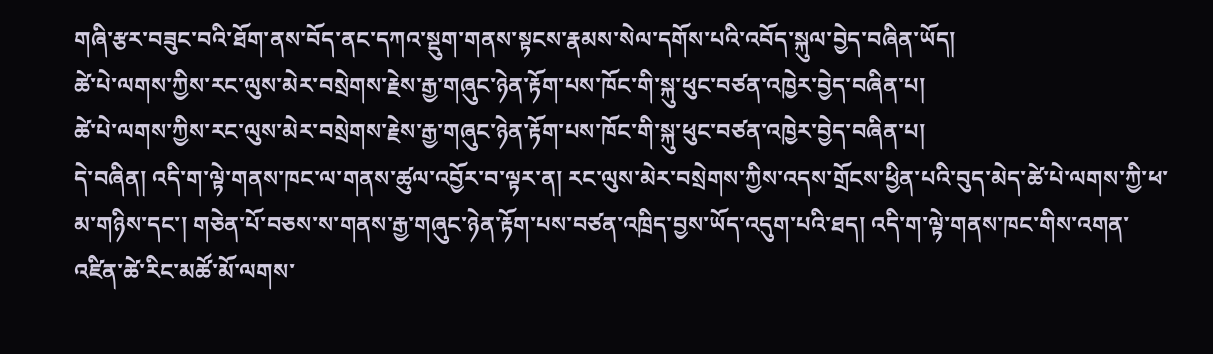གཞི་རྩར་བཟུང་བའི་ཐོག་ནས་བོད་ནང་དཀའ་སྡུག་གནས་སྟངས་རྣམས་སེལ་དགོས་པའི་འབོད་སྐུལ་བྱེད་བཞིན་ཡོད།
ཚེ་པེ་ལགས་ཀྱིས་རང་ལུས་མེར་བསྲེགས་རྗེས་རྒྱ་གཞུང་ཉེན་རྟོག་པས་ཁོང་གི་སྐུ་ཕུང་བཙན་འཁྱེར་བྱེད་བཞིན་པ།
ཚེ་པེ་ལགས་ཀྱིས་རང་ལུས་མེར་བསྲེགས་རྗེས་རྒྱ་གཞུང་ཉེན་རྟོག་པས་ཁོང་གི་སྐུ་ཕུང་བཙན་འཁྱེར་བྱེད་བཞིན་པ།
དེ་བཞིན། འདི་ག་ལྟེ་གནས་ཁང་ལ་གནས་ཚུལ་འབྱོར་བ་ལྟར་ན། རང་ལུས་མེར་བསྲེགས་ཀྱིས་འདས་གྲོངས་ཕྱིན་པའི་བུད་མེད་ཚེ་པེ་ལགས་ཀྱི་ཕ་མ་གཉིས་དང་། གཅེན་པོ་བཅས་ས་གནས་རྒྱ་གཞུང་ཉེན་རྟོག་པས་བཙན་འཁྲིད་བྱས་ཡོད་འདུག་པའི་ཐད། འདི་ག་ལྟེ་གནས་ཁང་གིས་འགན་འཛིན་ཚེ་རིང་མཚོ་མོ་ལགས་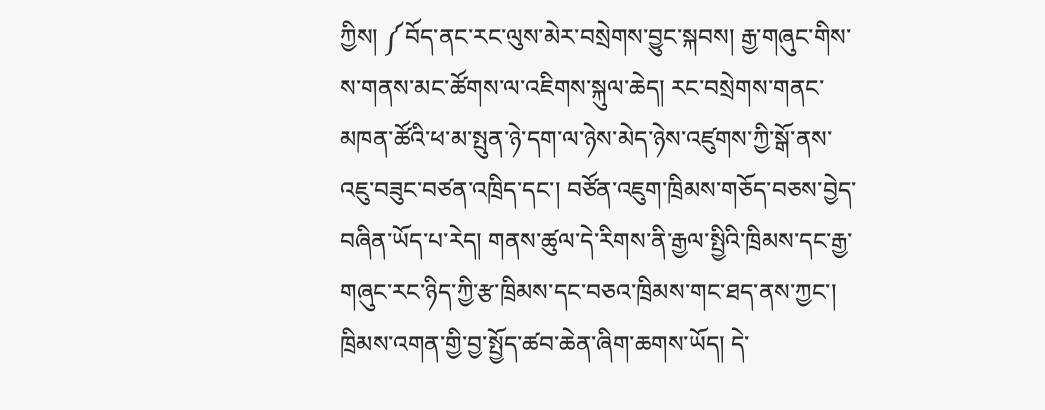ཀྱིས། ༼བོད་ནང་རང་ལུས་མེར་བསྲེགས་བྱུང་སྐབས། རྒྱ་གཞུང་གིས་ས་གནས་མང་ཚོགས་ལ་འཇིགས་སྐུལ་ཆེད། རང་བསྲེགས་གནང་མཁན་ཚོའི་ཕ་མ་སྤུན་ཉེ་དག་ལ་ཉེས་མེད་ཉེས་འཛུགས་ཀྱི་སྒོ་ནས་འཇུ་བཟུང་བཙན་འཁྲིད་དང་། བཙོན་འཇུག་ཁྲིམས་གཅོད་བཅས་བྱེད་བཞིན་ཡོད་པ་རེད། གནས་ཚུལ་དེ་རིགས་ནི་རྒྱལ་སྤྱིའི་ཁྲིམས་དང་རྒྱ་གཞུང་རང་ཉིད་ཀྱི་རྩ་ཁྲིམས་དང་བཅའ་ཁྲིམས་གང་ཐད་ནས་ཀྱང་། ཁྲིམས་འགན་གྱི་བྱ་སྤྱོད་ཚབ་ཆེན་ཞིག་ཆགས་ཡོད། དེ་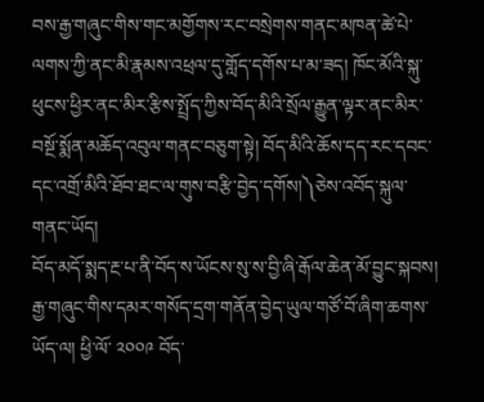བས་རྒྱ་གཞུང་གིས་གང་མགྱོགས་རང་བསྲེགས་གནང་མཁན་ཚེ་པེ་ལགས་ཀྱི་ནང་མི་རྣམས་འཕྲལ་དུ་གློད་དགོས་པ་མ་ཟད། ཁོང་མོའི་སྐུ་ཕུངས་ཕྱིར་ནང་མིར་རྩིས་སྤྲོད་ཀྱིས་བོད་མིའི་སྲོལ་རྒྱུན་ལྟར་ནང་མིར་བསྔོ་སྨོན་མཆོད་འབུལ་གནང་བཅུག་སྟེ། བོད་མིའི་ཆོས་དད་རང་དབང་དང་འགྲོ་མིའི་ཐོབ་ཐང་ལ་གུས་བརྩི་བྱེད་དགོས།༽ཅེས་འབོད་སྐུལ་གནང་ཡོད།
བོད་མདོ་སྨད་རྔ་པ་ནི་བོད་ས་ཡོངས་སུ་ས་བྱི་ཞི་རྒོལ་ཆེན་མོ་བྱུང་སྐབས། རྒྱ་གཞུང་གིས་དམར་གསོད་དྲག་གནོན་བྱེད་ཡུལ་གཙོ་བོ་ཞིག་ཆགས་ཡོད་ལ། ཕྱི་ལོ་ ༢༠༠༩ བོད་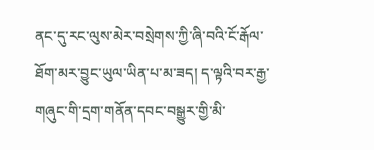ནང་དུ་རང་ལུས་མེར་བསྲེགས་ཀྱི་ཞི་བའི་ངོ་རྒོལ་ཐོག་མར་བྱུང་ཡུལ་ཡིན་པ་མ་ཟད། ད་ལྟའི་བར་རྒྱ་གཞུང་གི་དྲག་གནོན་དབང་བསྒྱུར་གྱི་མི་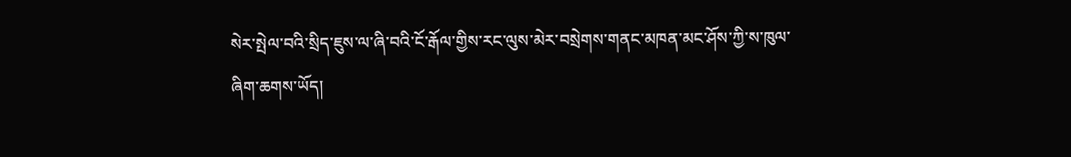སེར་སྤེལ་བའི་སྲིད་ཇུས་ལ་ཞི་བའི་ངོ་རྒོལ་གྱིས་རང་ལུས་མེར་བསྲེགས་གནང་མཁན་མང་ཤོས་ཀྱི་ས་ཁུལ་ཞིག་ཆགས་ཡོད།